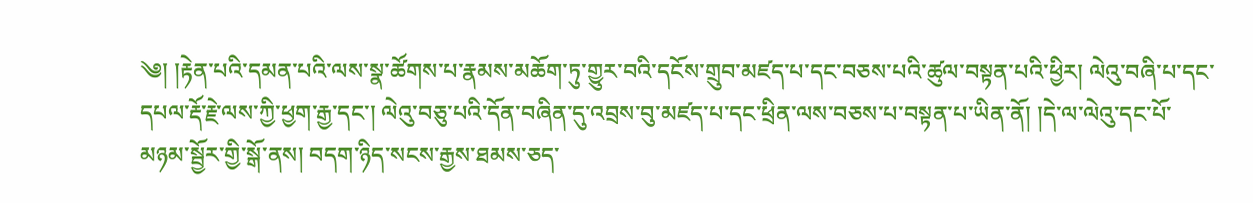༄། །རྟེན་པའི་དམན་པའི་ལས་སྣ་ཚོགས་པ་རྣམས་མཆོག་ཏུ་གྱུར་བའི་དངོས་གྲུབ་མཛད་པ་དང་བཅས་པའི་ཚུལ་བསྟན་པའི་ཕྱིར། ལེའུ་བཞི་པ་དང་དཔལ་རྡོ་རྗེ་ལས་ཀྱི་ཕྱག་རྒྱ་དང་། ལེའུ་བཅུ་པའི་དོན་བཞིན་དུ་འབྲས་བུ་མཛད་པ་དང་ཕྲིན་ལས་བཅས་པ་བསྟན་པ་ཡིན་ནོ། །དེ་ལ་ལེའུ་དང་པོ་མཉམ་སྦྱོར་གྱི་སྒོ་ནས། བདག་ཉིད་སངས་རྒྱས་ཐམས་ཅད་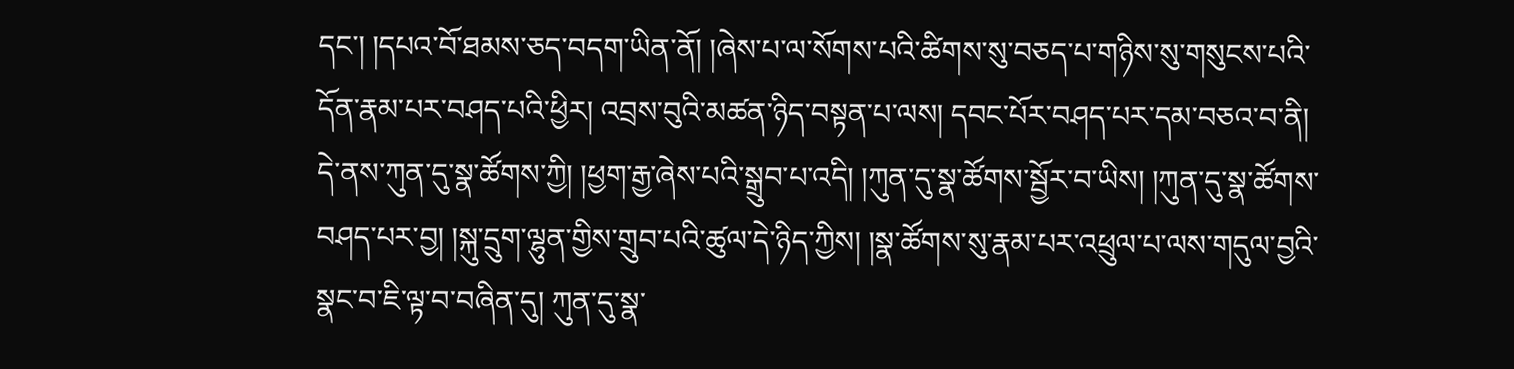དང་། །དཔའ་བོ་ཐམས་ཅད་བདག་ཡིན་ནོ། །ཞེས་པ་ལ་སོགས་པའི་ཚིགས་སུ་བཅད་པ་གཉིས་སུ་གསུངས་པའི་དོན་རྣམ་པར་བཤད་པའི་ཕྱིར། འབྲས་བུའི་མཚན་ཉིད་བསྟན་པ་ལས། དབང་པོར་བཤད་པར་དམ་བཅའ་བ་ནི། དེ་ནས་ཀུན་དུ་སྣ་ཚོགས་ཀྱི། །ཕྱག་རྒྱ་ཞེས་པའི་སྒྲུབ་པ་འདི། །ཀུན་དུ་སྣ་ཚོགས་སྦྱོར་བ་ཡིས། །ཀུན་དུ་སྣ་ཚོགས་བཤད་པར་བྱ། །སྐུ་དྲུག་ལྷུན་གྱིས་གྲུབ་པའི་ཚུལ་དེ་ཉིད་ཀྱིས། །སྣ་ཚོགས་སུ་རྣམ་པར་འཕྲུལ་པ་ལས་གདུལ་བྱའི་སྣང་བ་ཇི་ལྟ་བ་བཞིན་དུ། ཀུན་དུ་སྣ་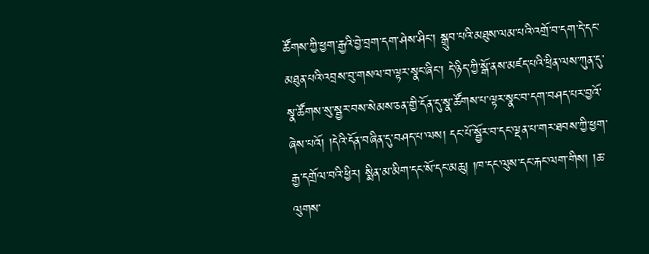ཚོགས་ཀྱི་ཕྱག་རྒྱའི་བྱེ་བྲག་དག་ཤེས་ཤིང་། སྒྲུབ་པའི་མཐུས་ལམ་པའི་འགྲོ་བ་དག་དེ་དང་མཐུན་པའི་འབྲས་བུ་གསལ་བ་ལྟར་སྣང་ཞིང་། དེ་ཉིད་ཀྱི་སྒོ་ནས་མཛད་པའི་ཕྲིན་ལས་ཀུན་དུ་སྣ་ཚོགས་སུ་སྦྱར་བས་སེམས་ཅན་གྱི་དོན་དུ་སྣ་ཚོགས་པ་ལྟར་སྣང་བ་དག་བཤད་པར་བྱའོ་ཞེས་པའོ། །དེའི་དོན་བཞིན་དུ་བཤད་པ་ལས། དང་པོ་སྦྱོར་བ་དང་ལྡན་པ་གར་ཐབས་ཀྱི་ཕྱག་རྒྱ་དགྲོལ་བའི་ཕྱིར། སྨིན་མ་མིག་དང་སོ་དང་མཆུ། །ཁ་དང་ལུས་དང་རྐང་ལག་གིས། །ཆ་ལུགས་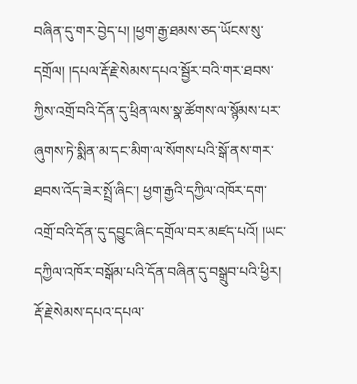བཞིན་དུ་གར་བྱེད་པ། །ཕྱག་རྒྱ་ཐམས་ཅད་ཡོངས་སུ་དགྲོལ། །དཔལ་རྡོ་རྗེ་སེམས་དཔའ་སྦྱོར་བའི་གར་ཐབས་ཀྱིས་འགྲོ་བའི་དོན་དུ་ཕྲིན་ལས་སྣ་ཚོགས་ལ་སྙོམས་པར་ཞུགས་ཏེ་སྨིན་མ་དང་མིག་ལ་སོགས་པའི་སྒོ་ནས་གར་ཐབས་འོད་ཟེར་སྤྲོ་ཞིང་། ཕྱག་རྒྱའི་དཀྱིལ་འཁོར་དག་འགྲོ་བའི་དོན་དུ་དབྱུང་ཞིང་དགྲོལ་བར་མཛད་པའོ། །ཡང་དཀྱིལ་འཁོར་བསྒོམ་པའི་དོན་བཞིན་དུ་བསྒྲུབ་པའི་ཕྱིར། རྡོ་རྗེ་སེམས་དཔའ་དཔལ་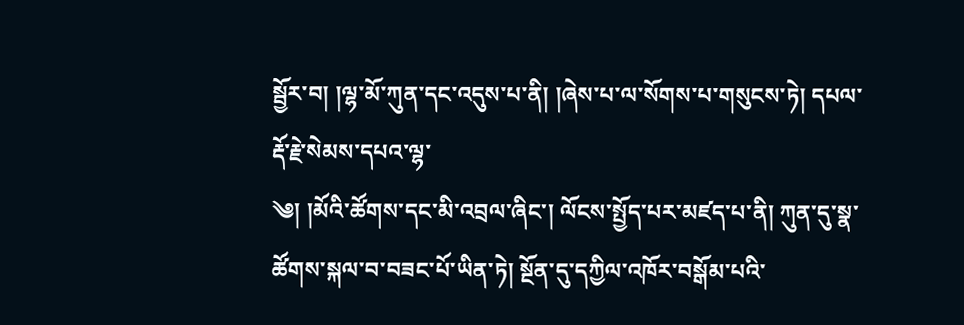སྦྱོར་བ། །ལྷ་མོ་ཀུན་དང་འདུས་པ་ནི། །ཞེས་པ་ལ་སོགས་པ་གསུངས་ཏེ། དཔལ་རྡོ་རྗེ་སེམས་དཔའ་ལྷ་
༄། །མོའི་ཚོགས་དང་མི་འབྲལ་ཞིང་། ལོངས་སྤྱོད་པར་མཛད་པ་ནི། ཀུན་དུ་སྣ་ཚོགས་སྐལ་བ་བཟང་པོ་ཡིན་ཏེ། སྔོན་དུ་དཀྱིལ་འཁོར་བསྒོམ་པའི་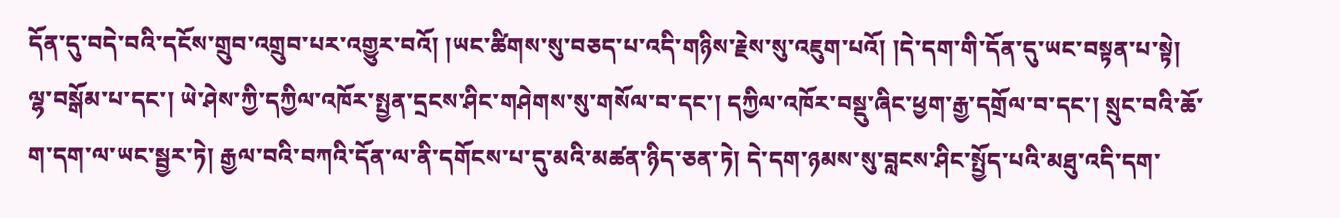དོན་དུ་བདེ་བའི་དངོས་གྲུབ་འགྲུབ་པར་འགྱུར་བའོ། །ཡང་ཚིགས་སུ་བཅད་པ་འདི་གཉིས་རྗེས་སུ་འཇུག་པའོ། །དེ་དག་གི་དོན་དུ་ཡང་བསྟན་པ་སྟེ། ལྷ་བསྒོམ་པ་དང་། ཡེ་ཤེས་ཀྱི་དཀྱིལ་འཁོར་སྤྱན་དྲངས་ཤིང་གཤེགས་སུ་གསོལ་བ་དང་། དཀྱིལ་འཁོར་བསྡུ་ཞིང་ཕྱག་རྒྱ་དགྲོལ་བ་དང་། སྲུང་བའི་ཆོ་ག་དག་ལ་ཡང་སྦྱར་ཏེ། རྒྱལ་བའི་བཀའི་དོན་ལ་ནི་དགོངས་པ་དུ་མའི་མཚན་ཉིད་ཅན་ཏེ། དེ་དག་ཉམས་སུ་བླངས་ཤིང་སྤྱོད་པའི་མཐུ་འདི་དག་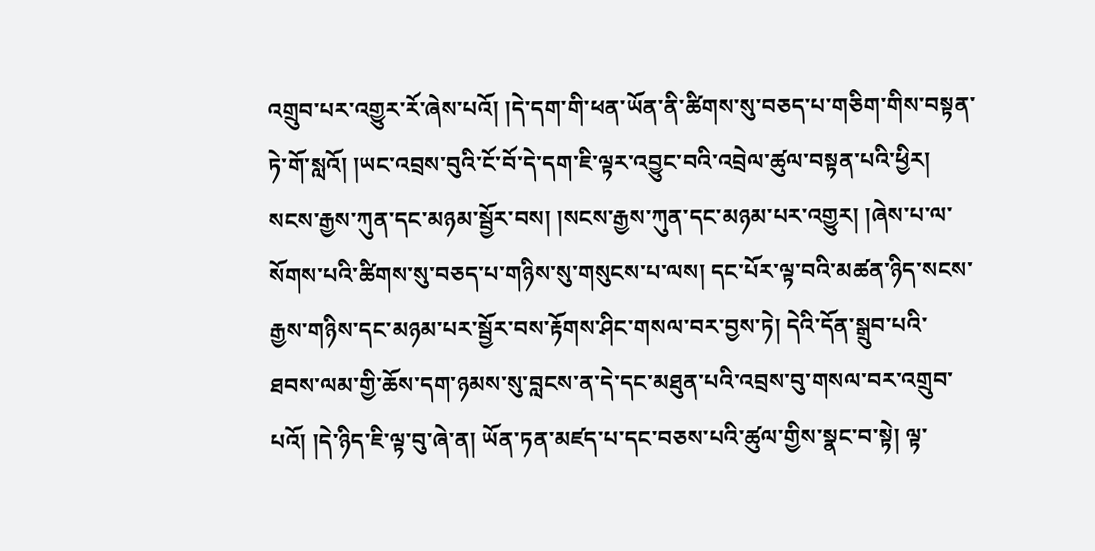འགྲུབ་པར་འགྱུར་རོ་ཞེས་པའོ། །དེ་དག་གི་ཕན་ཡོན་ནི་ཚིགས་སུ་བཅད་པ་གཅིག་གིས་བསྟན་ཏེ་གོ་སླའོ། །ཡང་འབྲས་བུའི་ངོ་བོ་དེ་དག་ཇི་ལྟར་འབྱུང་བའི་འབྲེལ་ཚུལ་བསྟན་པའི་ཕྱིར། སངས་རྒྱས་ཀུན་དང་མཉམ་སྦྱོར་བས། །སངས་རྒྱས་ཀུན་དང་མཉམ་པར་འགྱུར། །ཞེས་པ་ལ་སོགས་པའི་ཚིགས་སུ་བཅད་པ་གཉིས་སུ་གསུངས་པ་ལས། དང་པོར་ལྟ་བའི་མཚན་ཉིད་སངས་རྒྱས་གཉིས་དང་མཉམ་པར་སྦྱོར་བས་རྟོགས་ཤིང་གསལ་བར་བྱས་ཏེ། དེའི་དོན་སྒྲུབ་པའི་ཐབས་ལམ་གྱི་ཆོས་དག་ཉམས་སུ་བླངས་ན་དེ་དང་མཐུན་པའི་འབྲས་བུ་གསལ་བར་འགྲུབ་པའོ། །དེ་ཉིད་ཇི་ལྟ་བུ་ཞེ་ན། ཡོན་ཏན་མཛད་པ་དང་བཅས་པའི་ཚུལ་གྱིས་སྣང་བ་སྟེ། ལྟ་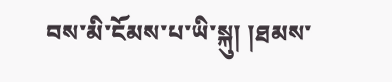བས་མི་ངོམས་པ་ཡི་སྐུ། །ཐམས་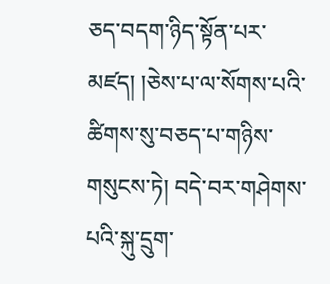ཅད་བདག་ཉིད་སྟོན་པར་མཛད། །ཅེས་པ་ལ་སོགས་པའི་ཚིགས་སུ་བཅད་པ་གཉིས་གསུངས་ཏེ། བདེ་བར་གཤེགས་པའི་སྐུ་དྲུག་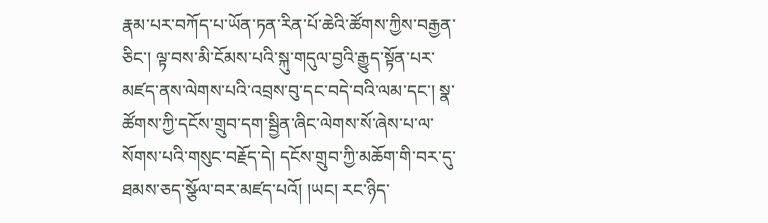རྣམ་པར་བཀོད་པ་ཡོན་ཏན་རིན་པོ་ཆེའི་ཚོགས་ཀྱིས་བརྒྱན་ཅིང་། ལྟ་བས་མི་ངོམས་པའི་སྐུ་གདུལ་བྱའི་རྒྱུད་སྟོན་པར་མཛད་ནས་ལེགས་པའི་འབྲས་བུ་དང་བདེ་བའི་ལམ་དང་། སྣ་ཚོགས་ཀྱི་དངོས་གྲུབ་དག་སྦྱིན་ཞིང་ལེགས་སོ་ཞེས་པ་ལ་སོགས་པའི་གསུང་བརྗོད་དེ། དངོས་གྲུབ་ཀྱི་མཆོག་གི་བར་དུ་ཐམས་ཅད་སྩོལ་བར་མཛད་པའོ། །ཡང། རང་ཉིད་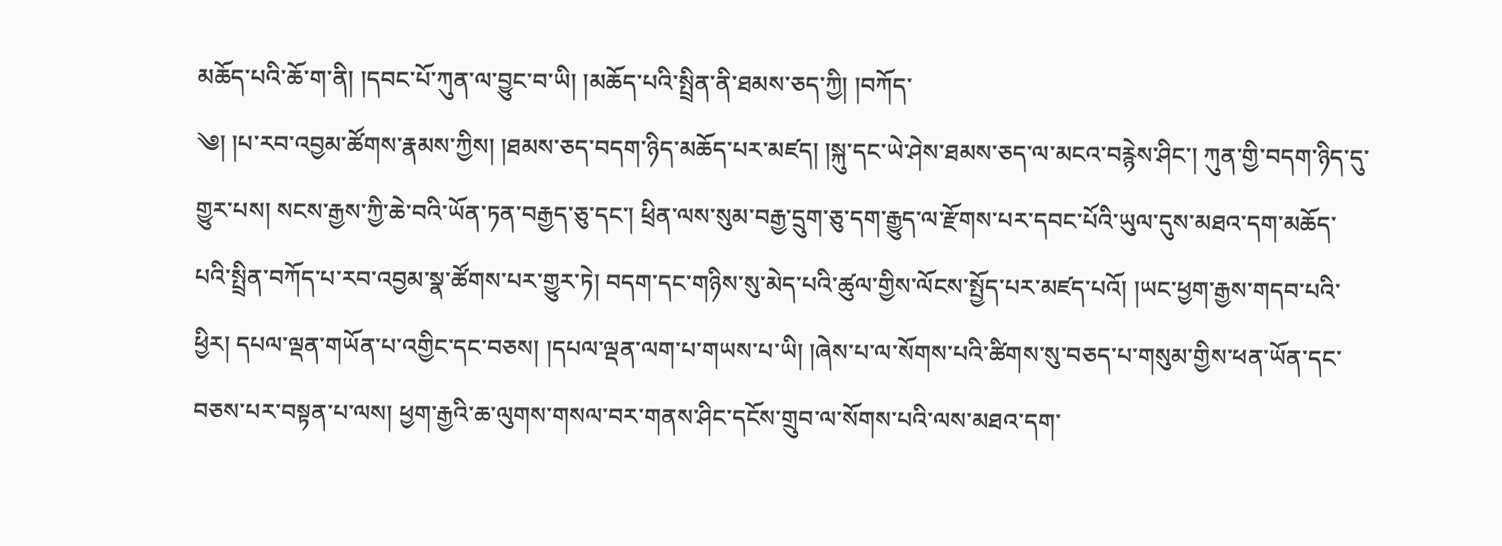མཆོད་པའི་ཆོ་ག་ནི། །དབང་པོ་ཀུན་ལ་བྱུང་བ་ཡི། །མཆོད་པའི་སྤྲིན་ནི་ཐམས་ཅད་ཀྱི། །བཀོད་
༄། །པ་རབ་འབྱམ་ཚོགས་རྣམས་ཀྱིས། །ཐམས་ཅད་བདག་ཉིད་མཆོད་པར་མཛད། །སྐུ་དང་ཡེ་ཤེས་ཐམས་ཅད་ལ་མངའ་བརྙེས་ཤིང་། ཀུན་གྱི་བདག་ཉིད་དུ་གྱུར་པས། སངས་རྒྱས་ཀྱི་ཆེ་བའི་ཡོན་ཏན་བརྒྱད་ཅུ་དང་། ཕྲིན་ལས་སུམ་བརྒྱ་དྲུག་ཅུ་དག་རྒྱུད་ལ་རྫོགས་པར་དབང་པོའི་ཡུལ་དུས་མཐའ་དག་མཆོད་པའི་སྤྲིན་བཀོད་པ་རབ་འབྱམ་སྣ་ཚོགས་པར་གྱུར་ཏེ། བདག་དང་གཉིས་སུ་མེད་པའི་ཚུལ་གྱིས་ལོངས་སྤྱོད་པར་མཛད་པའོ། །ཡང་ཕྱག་རྒྱས་གདབ་པའི་ཕྱིར། དཔལ་ལྡན་གཡོན་པ་འགྱིང་དང་བཅས། །དཔལ་ལྡན་ལག་པ་གཡས་པ་ཡི། །ཞེས་པ་ལ་སོགས་པའི་ཚིགས་སུ་བཅད་པ་གསུམ་གྱིས་ཕན་ཡོན་དང་བཅས་པར་བསྟན་པ་ལས། ཕྱག་རྒྱའི་ཆ་ལུགས་གསལ་བར་གནས་ཤིང་དངོས་གྲུབ་ལ་སོགས་པའི་ལས་མཐའ་དག་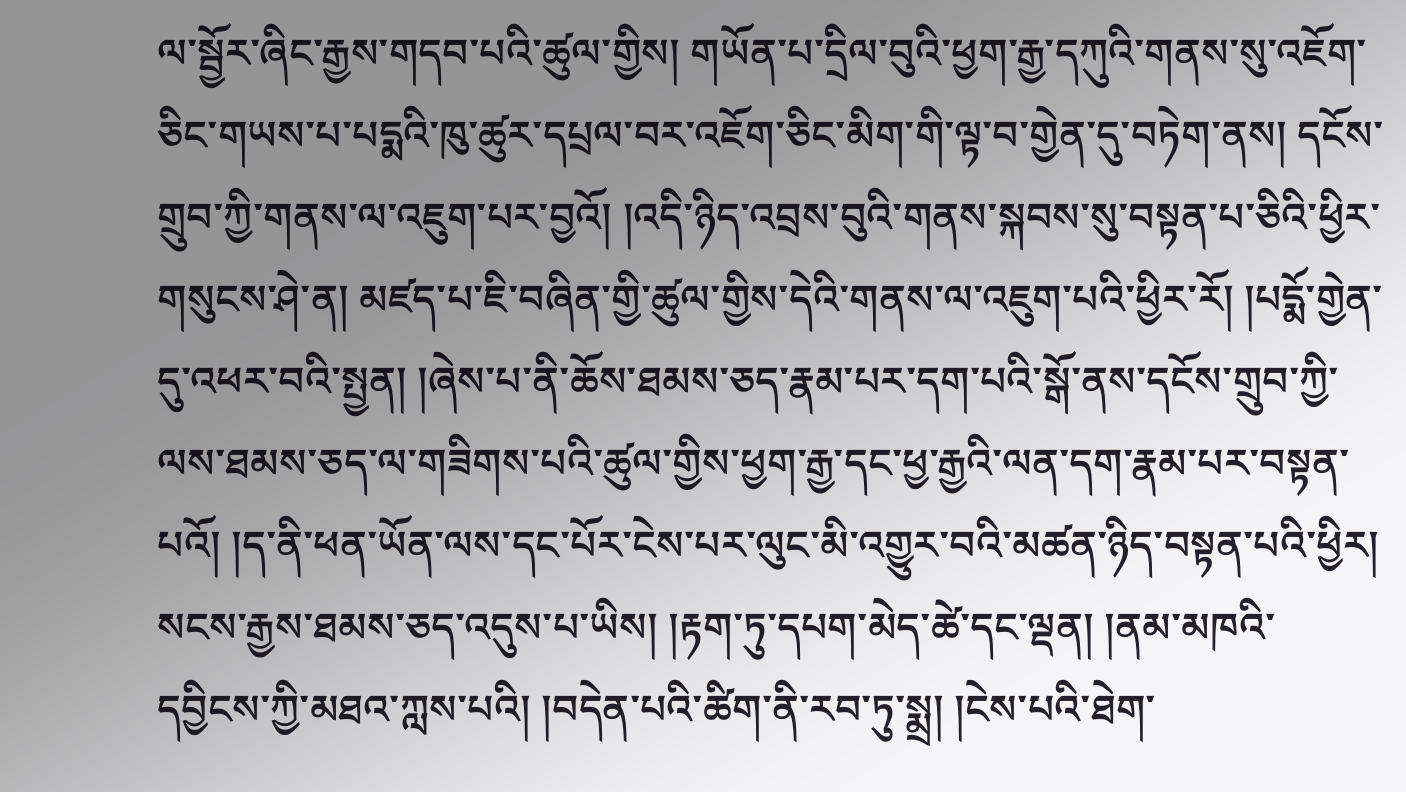ལ་སྦྱོར་ཞིང་རྒྱས་གདབ་པའི་ཚུལ་གྱིས། གཡོན་པ་དྲིལ་བུའི་ཕྱག་རྒྱ་དཀུའི་གནས་སུ་འཇོག་ཅིང་གཡས་པ་པདྨའི་ཁུ་ཚུར་དཔྲལ་བར་འཇོག་ཅིང་མིག་གི་ལྟ་བ་གྱེན་དུ་བཏེག་ནས། དངོས་གྲུབ་ཀྱི་གནས་ལ་འཇུག་པར་བྱའོ། །འདི་ཉིད་འབྲས་བུའི་གནས་སྐབས་སུ་བསྟན་པ་ཅིའི་ཕྱིར་གསུངས་ཤེ་ན། མཛད་པ་ཇི་བཞིན་གྱི་ཚུལ་གྱིས་དེའི་གནས་ལ་འཇུག་པའི་ཕྱིར་རོ། །པདྨོ་གྱེན་དུ་འཕར་བའི་སྤྱན། །ཞེས་པ་ནི་ཆོས་ཐམས་ཅད་རྣམ་པར་དག་པའི་སྒོ་ནས་དངོས་གྲུབ་ཀྱི་ལས་ཐམས་ཅད་ལ་གཟིགས་པའི་ཚུལ་གྱིས་ཕྱག་རྒྱ་དང་ཕྱ་རྒྱའི་ལན་དག་རྣམ་པར་བསྟན་པའོ། །ད་ནི་ཕན་ཡོན་ལས་དང་པོར་ངེས་པར་ལུང་མི་འགྱུར་བའི་མཚན་ཉིད་བསྟན་པའི་ཕྱིར། སངས་རྒྱས་ཐམས་ཅད་འདུས་པ་ཡིས། །རྟག་ཏུ་དཔག་མེད་ཚེ་དང་ལྡན། །ནམ་མཁའི་དབྱིངས་ཀྱི་མཐའ་ཀླས་པའི། །བདེན་པའི་ཚིག་ནི་རབ་ཏུ་སྨྲ། །ངེས་པའི་ཐེག་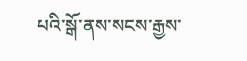པའི་སྒོ་ནས་སངས་རྒྱས་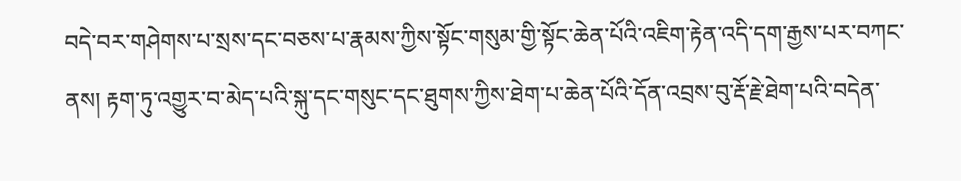བདེ་བར་གཤེགས་པ་སྲས་དང་བཅས་པ་རྣམས་ཀྱིས་སྟོང་གསུམ་གྱི་སྟོང་ཆེན་པོའི་འཇིག་རྟེན་འདི་དག་རྒྱས་པར་བཀང་ནས། རྟག་ཏུ་འགྱུར་བ་མེད་པའི་སྐུ་དང་གསུང་དང་ཐུགས་ཀྱིས་ཐེག་པ་ཆེན་པོའི་དོན་འབྲས་བུ་རྡོ་རྗེ་ཐེག་པའི་བདེན་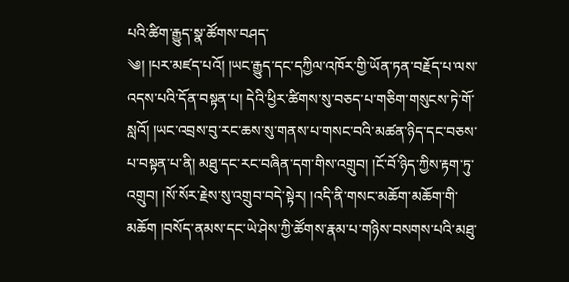པའི་ཚིག་རྒྱུད་སྣ་ཚོགས་བཤད་
༄། །པར་མཛད་པའོ། །ཡང་རྒྱུད་དང་དཀྱིལ་འཁོར་གྱི་ཡོན་ཏན་བརྗོད་པ་ལས་འདས་པའི་དོན་བསྟན་པ། དེའི་ཕྱིར་ཚིགས་སུ་བཅད་པ་གཅིག་གསུངས་ཏེ་གོ་སླའོ། །ཡང་འབྲས་བུ་རང་ཆས་སུ་གནས་པ་གསང་བའི་མཚན་ཉིད་དང་བཅས་པ་བསྟན་པ་ནི། མཐུ་དང་རང་བཞིན་དག་གིས་འགྲུབ། །ངོ་བོ་ཉིད་ཀྱིས་རྟག་ཏུ་འགྲུབ། །སོ་སོར་རྗེས་སུ་འགྲུབ་བདེ་སྟེར། །འདི་ནི་གསང་མཆོག་མཆོག་གི་མཆོག །བསོད་ནམས་དང་ཡེ་ཤེས་ཀྱི་ཚོགས་རྣམ་པ་གཉིས་བསགས་པའི་མཐུ་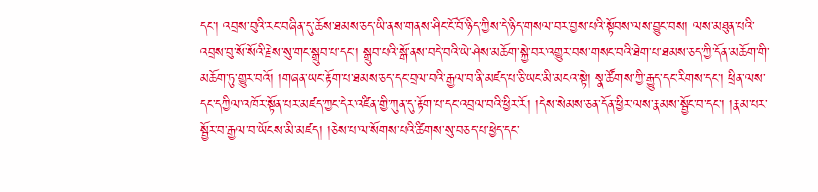དང་། འབྲས་བུའི་རང་བཞིན་དུ་ཆོས་ཐམས་ཅད་ཡི་ནས་གནས་ཤིང་ངོ་བོ་ཉིད་ཀྱིས་དེ་ཉིད་གསལ་བར་བྱས་པའི་སྟོབས་ལས་བྱུང་བས། ལས་མཐུན་པའི་འབྲས་བུ་སོ་སོའི་རྗེས་སུ་གང་སྒྲུབ་པ་དང་། སྒྲུབ་པའི་སྒོ་ནས་བདེ་བའི་ཡེ་ཤེས་མཆོག་སྐྱེ་བར་འགྱུར་བས་གསང་བའི་ཐེག་པ་ཐམས་ཅད་ཀྱི་དོན་མཆོག་གི་མཆོག་ཏུ་གྱུར་བའོ། །གཞན་ཡང་རྟོག་པ་ཐམས་ཅད་དང་བྲལ་བའི་རྒྱལ་བ་ནི་མཛད་པ་ཅི་ཡང་མི་མངའ་སྟེ། སྣ་ཚོགས་ཀྱི་རྒྱུད་དང་རིགས་དང་། ཕྲིན་ལས་དང་དཀྱིལ་འཁོར་སྟོན་པར་མཛད་ཀྱང་དེར་འཛིན་གྱི་ཀུན་དུ་རྟོག་པ་དང་འབྲལ་བའི་ཕྱིར་རོ། །དེས་སེམས་ཅན་དོན་ཕྱིར་ལས་རྣམས་སྦྱོང་བ་དང་། །རྣམ་པར་སྦྱོར་བ་རྒྱལ་བ་ཡོངས་མི་མཛད། །ཅེས་པ་ལ་སོགས་པའི་ཚིགས་སུ་བཅད་པ་ཕྱེད་དང་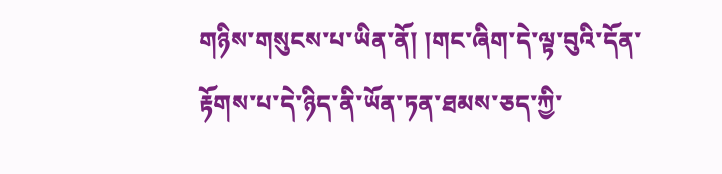གཉིས་གསུངས་པ་ཡིན་ནོ། །གང་ཞིག་དེ་ལྟ་བུའི་དོན་རྟོགས་པ་དེ་ཉིད་ནི་ཡོན་ཏན་ཐམས་ཅད་ཀྱི་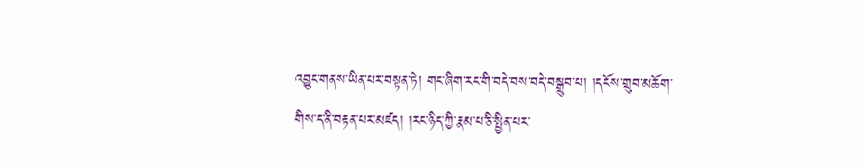འབྱུང་གནས་ཡིན་པར་བསྟན་ཏེ། གང་ཞིག་རང་གི་བདེ་བས་བདེ་བསྒྲུབ་པ། །དངོས་གྲུབ་མཆོག་གིས་ད་ནི་བརྟན་པར་མཛད། །རང་ཉིད་ཀྱི་རྣམ་པ་ཅི་སྤྱིན་པར་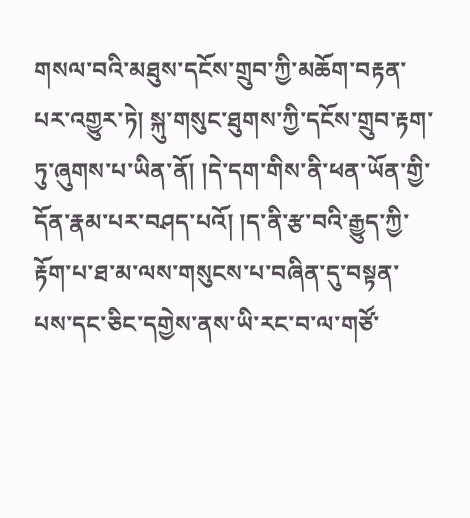གསལ་བའི་མཐུས་དངོས་གྲུབ་ཀྱི་མཆོག་བརྟན་པར་འགྱུར་ཏེ། སྐུ་གསུང་ཐུགས་ཀྱི་དངོས་གྲུབ་རྟག་ཏུ་ཞུགས་པ་ཡིན་ནོ། །དེ་དག་གིས་ནི་ཕན་ཡོན་གྱི་དོན་རྣམ་པར་བཤད་པའོ། །ད་ནི་རྩ་བའི་རྒྱུད་ཀྱི་རྟོག་པ་ཐ་མ་ལས་གསུངས་པ་བཞིན་དུ་བསྟན་པས་དང་ཅིང་དགྱེས་ནས་ཡི་རང་བ་ལ་གཙོ་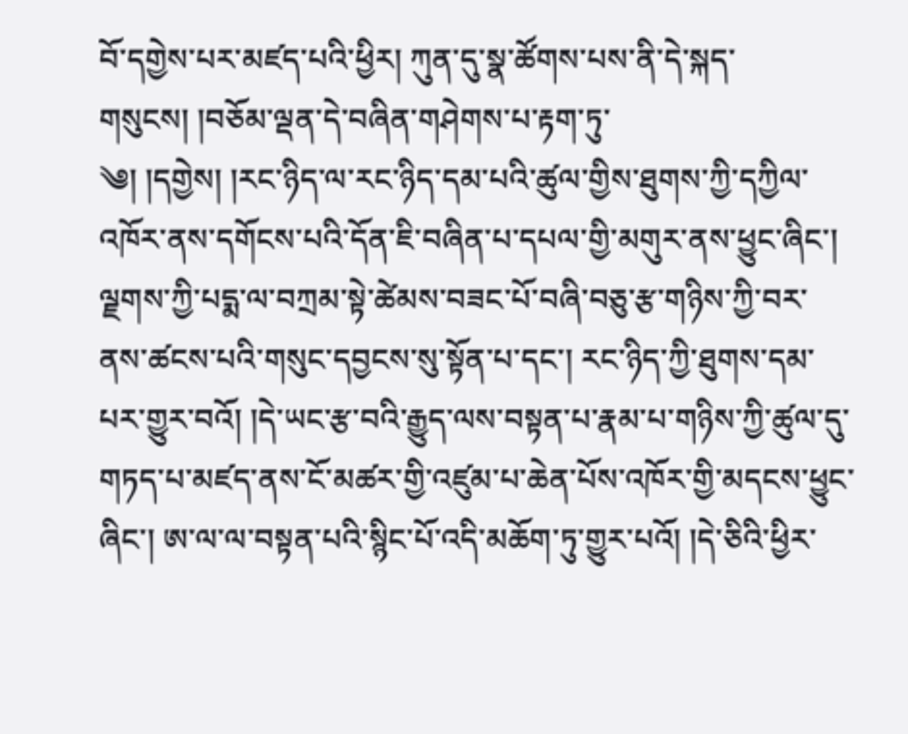བོ་དགྱེས་པར་མཛད་པའི་ཕྱིར། ཀུན་དུ་སྣ་ཚོགས་པས་ནི་དེ་སྐད་གསུངས། །བཅོམ་ལྡན་དེ་བཞིན་གཤེགས་པ་རྟག་ཏུ་
༄། །དགྱེས། །རང་ཉིད་ལ་རང་ཉིད་དམ་པའི་ཚུལ་གྱིས་ཐུགས་ཀྱི་དཀྱིལ་འཁོར་ནས་དགོངས་པའི་དོན་ཇི་བཞིན་པ་དཔལ་གྱི་མགུར་ནས་ཕྱུང་ཞིང་། ལྗགས་ཀྱི་པདྨ་ལ་བཀྲམ་སྟེ་ཚེམས་བཟང་པོ་བཞི་བཅུ་རྩ་གཉིས་ཀྱི་བར་ནས་ཚངས་པའི་གསུང་དབྱངས་སུ་སྟོན་པ་དང་། རང་ཉིད་ཀྱི་ཐུགས་དམ་པར་གྱུར་བའོ། །དེ་ཡང་རྩ་བའི་རྒྱུད་ལས་བསྟན་པ་རྣམ་པ་གཉིས་ཀྱི་ཚུལ་དུ་གཏད་པ་མཛད་ནས་ངོ་མཚར་གྱི་འཛུམ་པ་ཆེན་པོས་འཁོར་གྱི་མདངས་ཕྱུང་ཞིང་། ཨ་ལ་ལ་བསྟན་པའི་སྙིང་པོ་འདི་མཆོག་ཏུ་གྱུར་པའོ། །དེ་ཅིའི་ཕྱིར་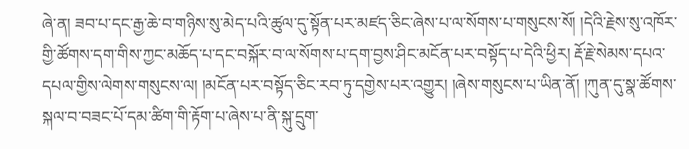ཞེ་ན། ཟབ་པ་དང་རྒྱ་ཆེ་བ་གཉིས་སུ་མེད་པའི་ཚུལ་དུ་སྟོན་པར་མཛད་ཅིང་ཞེས་པ་ལ་སོགས་པ་གསུངས་སོ། །དེའི་རྗེས་སུ་འཁོར་གྱི་ཚོགས་དག་གིས་ཀྱང་མཆོད་པ་དང་བསྐོར་བ་ལ་སོགས་པ་དག་བྱས་ཤིང་མངོན་པར་བསྟོད་པ་དེའི་ཕྱིར། རྡོ་རྗེ་སེམས་དཔའ་དཔལ་གྱིས་ལེགས་གསུངས་ལ། །མངོན་པར་བསྟོད་ཅིང་རབ་ཏུ་དགྱེས་པར་འགྱུར། །ཞེས་གསུངས་པ་ཡིན་ནོ། །ཀུན་དུ་སྣ་ཚོགས་སྐལ་བ་བཟང་པོ་དམ་ཚིག་གི་རྟོག་པ་ཞེས་པ་ནི་སྐུ་དྲུག་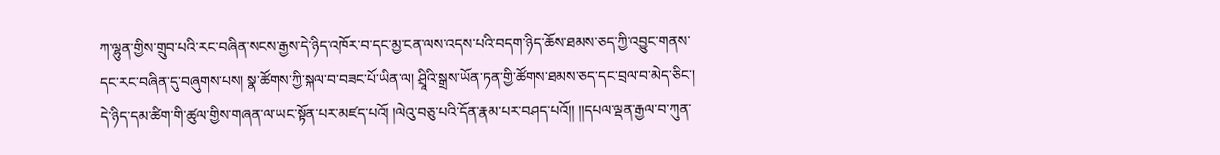ཀ་ལྷུན་གྱིས་གྲུབ་པའི་རང་བཞིན་སངས་རྒྱས་དེ་ཉིད་འཁོར་བ་དང་མྱ་ངན་ལས་འདས་པའི་བདག་ཉིད་ཆོས་ཐམས་ཅད་ཀྱི་འབྱུང་གནས་དང་རང་བཞིན་དུ་བཞུགས་པས། སྣ་ཚོགས་ཀྱི་སྐལ་བ་བཟང་པོ་ཡིན་ལ། ཤྲཱིའི་སྒྲས་ཡོན་ཏན་གྱི་ཚོགས་ཐམས་ཅད་དང་བྲལ་བ་མེད་ཅིང་། དེ་ཉིད་དམ་ཚིག་གི་ཚུལ་གྱིས་གཞན་ལ་ཡང་སྟོན་པར་མཛད་པའོ། །ལེའུ་བཅུ་པའི་དོན་རྣམ་པར་བཤད་པའོ།། །།དཔལ་ལྡན་རྒྱལ་བ་ཀུན་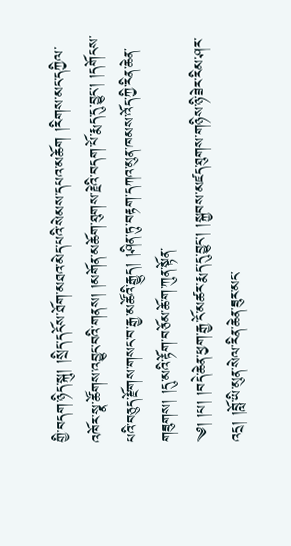གྱི་བདག་ཉིད་སྐུ། །སྲིད་དངོས་ཐོག་མཐའ་མེད་པའི་སེམས་དཔའ་མཆོག །རིགས་མང་དཀྱིལ་འཁོར་སྣ་ཚོགས་འབྱུང་བའི་གནས། །མགོན་མཆོག་ཐུགས་རྗེའི་བདག་པོ་རྨད་དུ་བྱུང་། །དགོངས་པའི་བཅུད་རྫོགས་གསང་བ་རྒྱ་མཚོའི་རྒྱུད། །ཤིན་ཏུ་བརྟག་དཀའ་མུན་ཁམས་འོད་ཀྱི་རིན་ཆེན་གཟུགས། །དུ་མའི་རྟོག་བཅོམ་ཆོ་ག་ཀུན་སྟོན་
༄། །པ། །བདེ་ཆེན་ཕྱག་རྒྱ་ངོ་མཚར་རྨད་དུ་བྱུང་། །སྐྱབས་མཛད་ཐུགས་གཉིས་ཉི་ཟེར་རིམ་ཤར་འདྲ། །བློ་ཡི་མུན་སེལ་རིན་ཆེན་ཟུར་མང་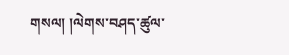གསལ། །ལེགས་བཤད་ཚུལ་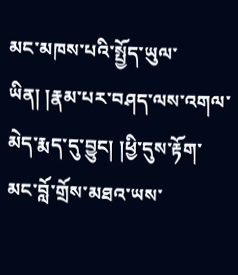མང་མཁས་པའི་སྤྱོད་ཡུལ་ཡིན། །རྣམ་པར་བཤད་ལས་འགལ་མེད་རྨད་དུ་བྱུང། །ཕྱི་དུས་རྟོག་མང་བློ་གྲོས་མཐའ་ཡས་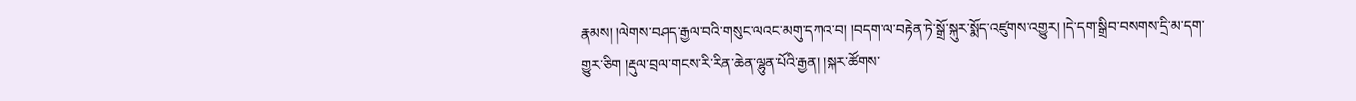རྣམས། །ལེགས་བཤད་རྒྱལ་བའི་གསུང་ལའང་མགུ་དཀའ་བ། །བདག་ལ་བརྟེན་ཏེ་སྒྲོ་སྐུར་སྨོད་འཛུགས་འགྱུར། །དེ་དག་སྒྲིབ་བསགས་དྲི་མ་དག་གྱུར་ཅིག །རྡུལ་བྲལ་གངས་རི་རིན་ཆེན་ལྷུན་པོའི་རྒྱན། །སྐར་ཚོགས་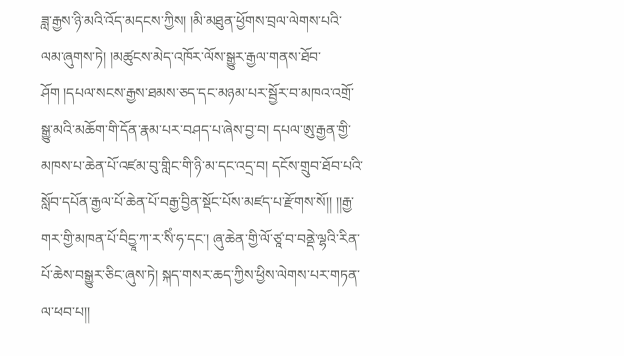ཟླ་རྒྱས་ཉི་མའི་འོད་མདངས་ཀྱིས། །མི་མཐུན་ཕྱོགས་བྲལ་ལེགས་པའི་ལམ་ཞུགས་ཏེ། །མཚུངས་མེད་འཁོར་ལོས་སྒྱུར་རྒྱལ་གནས་ཐོབ་ཤོག །དཔལ་སངས་རྒྱས་ཐམས་ཅད་དང་མཉམ་པར་སྦྱོར་བ་མཁའ་འགྲོ་སྒྱུ་མའི་མཆོག་གི་དོན་རྣམ་པར་བཤད་པ་ཞེས་བྱ་བ། དཔལ་ཨུ་རྒྱན་གྱི་མཁས་པ་ཆེན་པོ་འཛམ་བུ་གླིང་གི་ཉི་མ་དང་འདྲ་བ། དངོས་གྲུབ་ཐོབ་པའི་སློབ་དཔོན་རྒྱལ་པོ་ཆེན་པོ་བརྒྱ་བྱིན་སྡོང་པོས་མཛད་པ་རྫོགས་སོ།། །།རྒྱ་གར་གྱི་མཁན་པོ་བིདྱཱ་ཀ་ར་སིཾ་ཧ་དང་། ཞུ་ཆེན་གྱི་ལོ་ཙཱ་བ་བནྡེ་ལྷའི་རིན་པོ་ཆེས་བསྒྱུར་ཅིང་ཞུས་ཏེ། སྐད་གསར་ཆད་ཀྱིས་ཕྱིས་ལེགས་པར་གཏན་ལ་ཕབ་པ།།